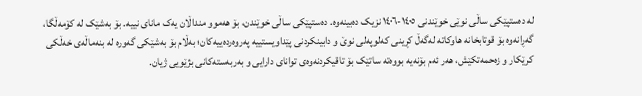لە دەستپێکی ساڵی نوێی خوێندنی ١٤٠٥-١٤٠٦ نزیک دەبینەوە. دەستپێکی ساڵی خوێندن، بۆ هەموو منداڵان یەک مانای نییە. بۆ بەشێک لە کۆمەڵگا، گەڕانەوە بۆ قوتابخانە هاوکاتە لەگەڵ کڕینی کەلوپەلی نوێ و دابینکردنی پێداویستییە پەروەردەییەکان؛ بەڵام بۆ بەشێکی گەورە لە بنەماڵەی خەڵکی کرێکار و زەحمەتکێش، هەر ئەم بۆنەیە بووەتە ساتێک بۆ تاقیکردنەوەی توانای دارایی و بەربەستەکانی بژێویی ژیان.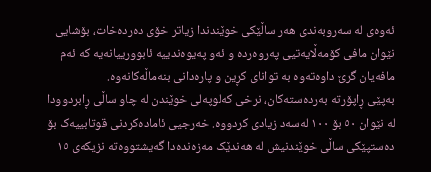ئەوەی لە سەروبەندی هەر ساڵێکی خوێندندا زیاتر خۆی دەردەخات، بۆشایی نێوان مافی کۆمەڵایەتیی پەروەردە و ئەو پەیوەندییە ئابوورییانەیە کە ئەم مافەیان گرێ داوەتەوە بە توانای کڕین و پارەدانی بنەماڵەکانەوە.
بەپێی ڕاپۆرتە بەردەستەکان، نرخی کەلوپەلی خوێندن لە چاو ساڵی ڕابردوودا لە نێوان ٥٠ بۆ ١٠٠ لەسەد زیادی کردووە. خەرجیی ئامادەکردنی قوتابییەک بۆ دەستپێکی ساڵی خوێندنیش لە هەندێک مەزەندەدا گەیشتووەتە نزیکەی ١٥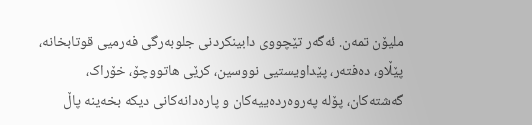ملیۆن تمەن. ئەگەر تێچووی دابینکردنی جلوبەرگی فەرمیی قوتابخانە، پێڵاو، دەفتەر، پێداویستیی نووسین، کرێی هاتووچۆ، خۆراک، گەشتەکان، پۆلە پەروەردەییەکان و پارەدانەکانی دیکە بخەینە پاڵ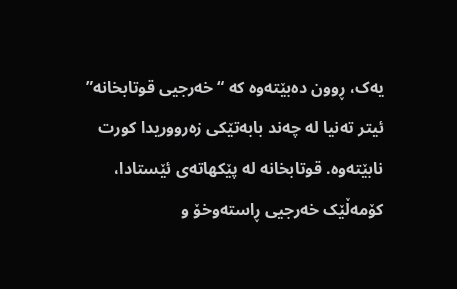یەک، ڕوون دەبێتەوە کە “خەرجیی قوتابخانە” ئیتر تەنیا لە چەند بابەتێکی زەرووریدا کورت نابێتەوە. قوتابخانە لە پێکهاتەی ئێستادا، کۆمەڵێک خەرجیی ڕاستەوخۆ و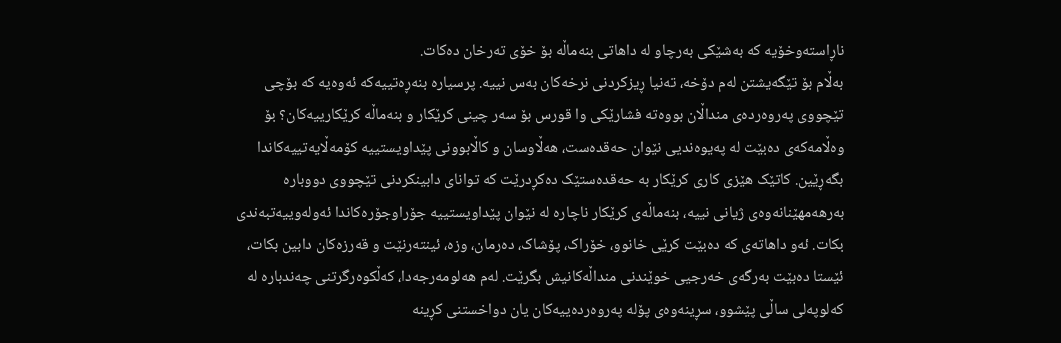ناڕاستەوخۆیە کە بەشێکی بەرچاو لە داهاتی بنەماڵە بۆ خۆی تەرخان دەکات.
بەڵام بۆ تێگەیشتن لەم دۆخە، تەنیا ڕیزکردنی نرخەکان بەس نییە. پرسیارە بنەڕەتییەکە ئەوەیە کە بۆچی تێچووی پەروەردەی منداڵان بووەتە فشارێکی وا قورس بۆ سەر چینی کرێکار و بنەماڵە کرێکارییەکان؟ بۆ وەڵامەکەی دەبێت لە پەیوەندیی نێوان حەقدەست، هەڵاوسان و کاڵابوونی پێداویستییە کۆمەڵایەتییەکاندا بگەڕێین. کاتێک هێزی کاری کرێکار بە حەقدەستێک دەکڕدرێت کە توانای دابینکردنی تێچووی دووبارە بەرهەمهێنانەوەی ژیانی نییە، بنەماڵەی کرێکار ناچارە لە نێوان پێداویستییە جۆراوجۆرەکاندا ئەولەوییەتبەندی بکات. ئەو داهاتەی کە دەبێت کرێی خانوو، خۆراک، پۆشاک، دەرمان، وزە، ئینتەرنێت و قەرزەکان دابین بکات، ئێستا دەبێت بەرگەی خەرجیی خوێندنی منداڵەکانیش بگرێت. لەم هەلومەرجەدا، کەڵکوەرگرتنی چەندبارە لە کەلوپەلی ساڵی پێشوو، سڕینەوەی پۆلە پەروەردەییەکان یان دواخستنی کڕینە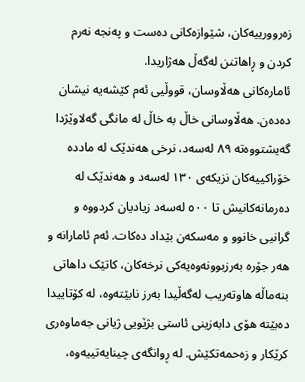زەروورییەکان، شێوازەکانی دەست و پەنجە نەرم کردن و ڕاهاتنن لەگەڵ هەژاریدا.
ئامارەکانی هەڵاوسان، قووڵیی ئەم کێشەیە نیشان دەدەن. هەڵاوسانی خاڵ بە خاڵ لە مانگی گەلاوێژدا گەیشتووەتە ٨٩ لەسەد، نرخی هەندێک لە ماددە خۆراکییەکان نزیکەی ١٣٠ لەسەد و هەندێک لە دەرمانەکانیش تا ٥٠٠ لەسەد زیادیان کردووە و گرانیی خانوو و مەسکەن بێداد دەکات. ئەم ئامارانە و هەر جۆرە بەرزبوونەوەیەکی نرخەکان، کاتێک داهاتی بنەماڵە هاوتەریب لەگەڵیدا بەرز نابێتەوە، لە کۆتاییدا دەبێتە هۆی دابەزینی ئاستی بژێویی ژیانی جەماوەری کرێکار و زەحمەتکێش. لە ڕوانگەی چینایەتییەوە،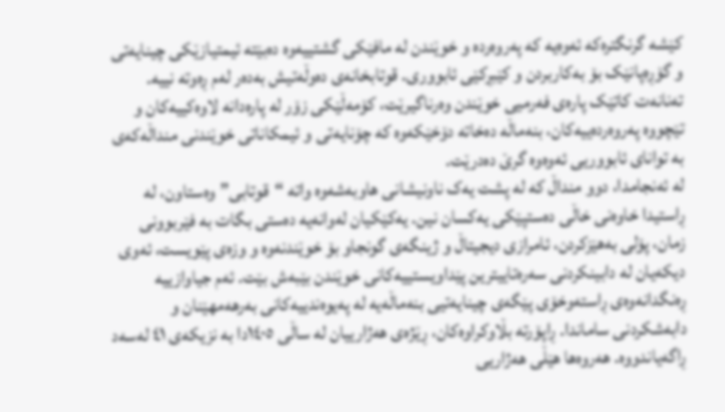کێشە گرنگترەکە ئەوەیە کە پەروەردە و خوێندن لە مافێکی گشتییەوە دەبێتە ئیمتیازێکی چینایەتی و گۆڕەپانێک بۆ بەکاربردن و کێبڕکێی ئابووری. قوتابخانەی دەوڵەتیش بەدەر لەم ڕەوتە نییە. تەنانەت کاتێک پارەی فەرمیی خوێندن وەرناگیرێت، کۆمەڵێکی زۆر لە پارەدانە لاوەکییەکان و تێچووە پەروەردەییەکان، بنەماڵە دەخاتە دۆخێکەوە کە چۆنایەتی و ئیمکاناتی خوێندنی منداڵەکەی بە توانای ئابووریی ئەوەوە گرێ دەدرێت.
لە ئەنجامدا، دوو منداڵ کە لە پشت یەک ناونیشانی هاوبەشەوە واتە “قوتابی” وەستاون، لە ڕاستیدا خاوەنی خاڵی دەستپێکی یەکسان نین. یەکێکیان لەوانەیە دەستی بگات بە فێربوونی زمان، پۆلی بەهێزکردن، ئامرازی دیجیتاڵ و ژینگەی گونجاو بۆ خوێندنەوە و وزەی پێویست، ئەوی دیکەیان لە دابینکردنی سەرەتاییترین پێداویستییەکانی خوێندن بێبەش بێت. ئەم جیاوازییە ڕەنگدانەوەی ڕاستەوخۆی پێگەی چینایەتیی بنەماڵەیە لە پەیوەندییەکانی بەرهەمهێنان و دابەشکردنی ساماندا. ڕاپۆرتە بڵاوکراوەکان، ڕێژەی هەژارییان لە ساڵی ١٤٠٥دا بە نزیکەی ٤١ لەسەد ڕاگەیاندووە. هەروەها هێڵی هەژاریی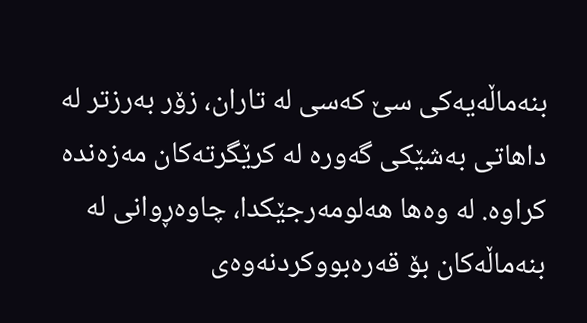بنەماڵەیەکی سێ کەسی لە تاران، زۆر بەرزتر لە داهاتی بەشێکی گەورە لە کرێگرتەکان مەزەندە کراوە. لە وەها هەلومەرجێکدا، چاوەڕوانی لە بنەماڵەکان بۆ قەرەبووکردنەوەی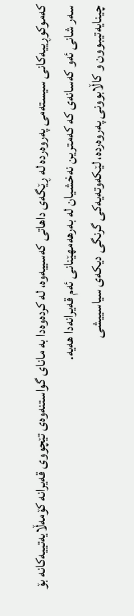کەموکوڕییەکانی سیستەمی پەروەردە لە ڕێگەی داهاتی کەسییەوە، لە کردەوەدا بە مانای گواستنەوەی تێچووی قەیرانە کۆمەڵایەتییەکانە بۆ سەر شانی ئەو کەسانەی کە کەمترین نەخشیان لە بەرهەمهێنانی ئەم قەیرانەدا هەیە.
چینایەتیبوون و کاڵابوونی پەروەردە، لێکەوتەیەکی گرنگی دیکەی سیاسییشی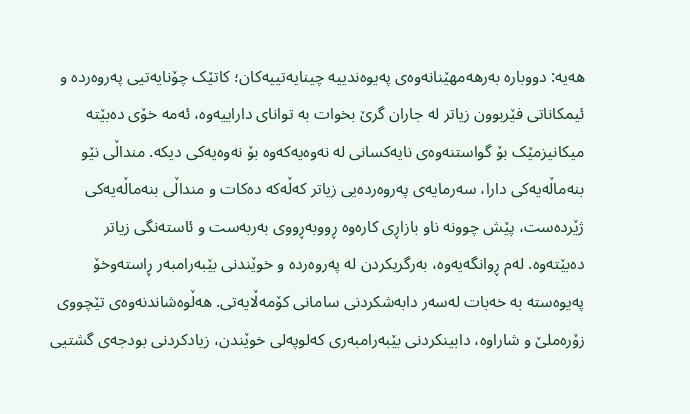هەیە: دووبارە بەرهەمهێنانەوەی پەیوەندییە چینایەتییەکان؛ کاتێک چۆنایەتیی پەروەردە و ئیمکاناتی فێربوون زیاتر لە جاران گرێ بخوات بە توانای داراییەوە، ئەمە خۆی دەبێتە میکانیزمێک بۆ گواستنەوەی نایەکسانی لە نەوەیەکەوە بۆ نەوەیەکی دیکە. منداڵی نێو بنەماڵەیەکی دارا، سەرمایەی پەروەردەیی زیاتر کەڵەکە دەکات و منداڵی بنەماڵەیەکی ژێردەست، پێش چوونە ناو بازاڕی کارەوە ڕووبەڕووی بەربەست و ئاستەنگی زیاتر دەبێتەوە. لەم ڕوانگەیەوە، بەرگریکردن لە پەروەردە و خوێندنی بێبەرامبەر ڕاستەوخۆ پەیوەستە بە خەبات لەسەر دابەشکردنی سامانی کۆمەڵایەتی. هەڵوەشاندنەوەی تێچووی زۆرەملێ و شاراوە، دابینکردنی بێبەرامبەری کەلوپەلی خوێندن، زیادکردنی بودجەی گشتیی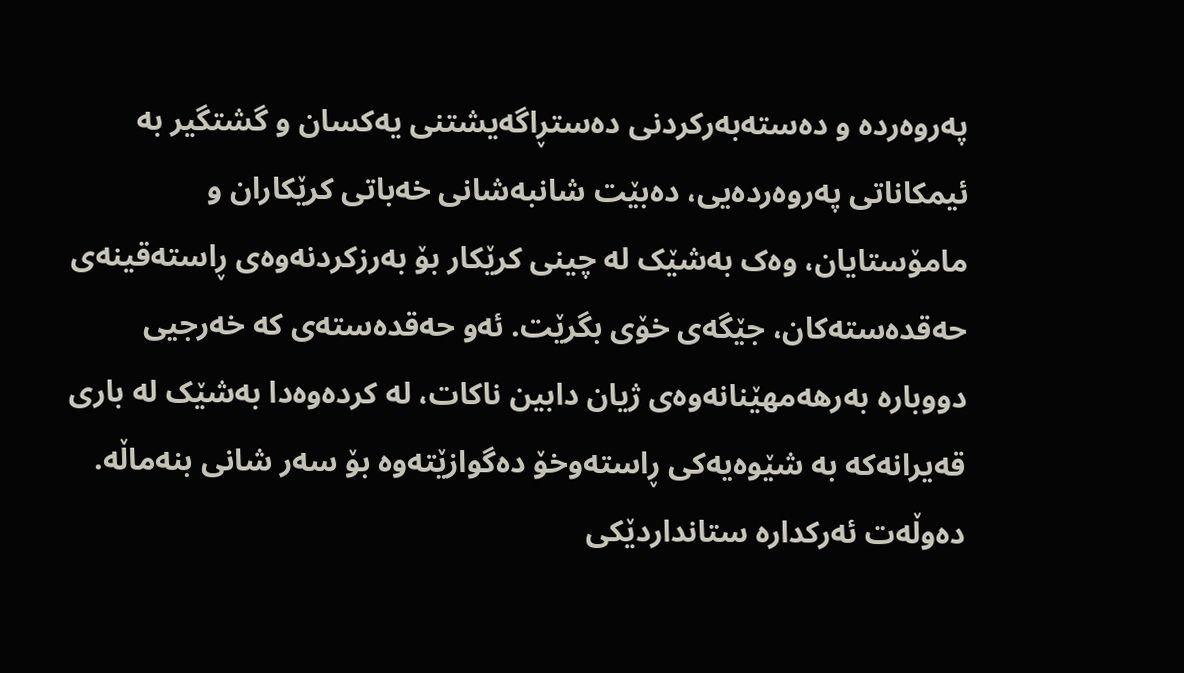پەروەردە و دەستەبەرکردنی دەستڕاگەیشتنی یەکسان و گشتگیر بە ئیمکاناتی پەروەردەیی، دەبێت شانبەشانی خەباتی کرێکاران و مامۆستایان، وەک بەشێک لە چینی کرێکار بۆ بەرزکردنەوەی ڕاستەقینەی حەقدەستەکان، جێگەی خۆی بگرێت. ئەو حەقدەستەی کە خەرجیی دووبارە بەرهەمهێنانەوەی ژیان دابین ناکات، لە کردەوەدا بەشێک لە باری قەیرانەکە بە شێوەیەکی ڕاستەوخۆ دەگوازێتەوە بۆ سەر شانی بنەماڵە.
دەوڵەت ئەرکدارە ستانداردێکی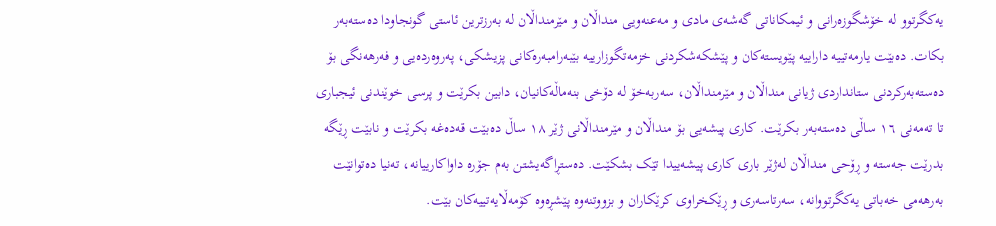یەکگرتوو لە خۆشگوزەرانی و ئیمکاناتی گەشەی مادی و مەعنەویی منداڵان و مێرمنداڵان لە بەرزترین ئاستی گونجاودا دەستەبەر بکات. دەبێت یارمەتییە داراییە پێویستەکان و پێشکەشکردنی خزمەتگوزارییە بێبەرامبەرەکانی پزیشکی، پەروەردەیی و فەرهەنگی بۆ دەستەبەرکردنی ستانداردی ژیانی منداڵان و مێرمنداڵان، سەربەخۆ لە دۆخی بنەماڵەکانیان، دابین بکرێت و پرسی خوێندنی ئیجباری تا تەمەنی ١٦ ساڵی دەستەبەر بکرێت. کاری پیشەیی بۆ منداڵان و مێرمنداڵانی ژێر ١٨ ساڵ دەبێت قەدەغە بکرێت و نابێت ڕێگە بدرێت جەستە و ڕۆحی منداڵان لەژێر باری کاری پیشەییدا تێک بشکێت. دەستڕاگەیشتن بەم جۆرە داواکارییانە، تەنیا دەتوانێت بەرهەمی خەباتی یەکگرتووانە، سەرتاسەری و ڕێکخراوی کرێکاران و بزووتنەوە پێشڕەوە کۆمەڵایەتییەکان بێت.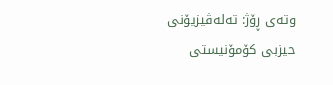وتەی ڕۆژ: تەلەڤیزیۆنی حیزبی کۆمۆنیستی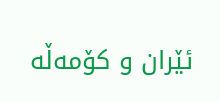ئێران و کۆمەڵە